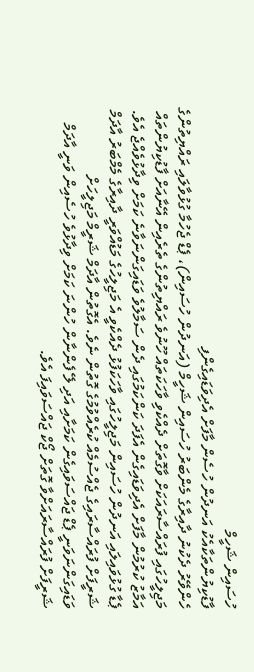ހުސައިން ޝަހީމް
ފާޑުކިޔުންތަކާއެކު އަނދުން ހުސެން މާފަށް އެދިވަޑައިގެންފި
ހެންވޭރު ދެކުނު ދާއިރާގެ މެންބަރު ހުސައިން ޝަހީމް (އަނދުން ހުސައިން)، ޕެޑް ޖެހުމާ ގުޅުވާލައި ރައްޔިތުންގެ މަޖިލީހުގައި ފުރައްސާރައަކަށް ވާގޮތަށް ދެއްކެވި ވާހަކަތައް ހޫނުވެ ރައްޔިތުންގެ ތެރެއިން އޭނާއަށް ފާޑުކިޔުންތައް އަމާޒު ކުރުމުން މާފަށް އެދިވަޑައިގެން އެފަދަ ކަންކަމުގައި ދެން ސަމާލުވެ ވަޑައިގަންނަވާނެ ކަމަށް ވިދާޅުވެއްޖެ އެވެ.
ޕެޑާ ގުޅުވައިލައި އަނދުން ހުސައިން މަޖިލީހުގައި ވާހަކަފުޅު ދެއްކެވީ އެ މަޖިލީހުގެ މަޑުއްވަރީ ދާއިރާގެ މެމްބަރު އާދަމް ޝަރީފަށް ފުރައްސާރައިގެ ޖެއްސުމެއް ކުރެއްވުމުގެ ގޮތުން ނެވެ. އެގޮތުން އާދަމް ޝަރީމް މަޖިލީހަށް ވަޑައިގަންނަވަނީ ޕެޑް ޖައްސަވައިގެން ކަމަށާއި އަދި ލޭ ފެންނާން ހުންނަ ކަމަށް ވިދާޅުވެ ހުސެއިން ވަނީ އާދަމް ޝަރީފަށް ފުރައްސާރައަށްވާ ގޮތަށް ޖޯކް ޖައްސަވައިފަ އެވެ.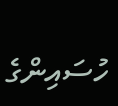ހުސައިންގެ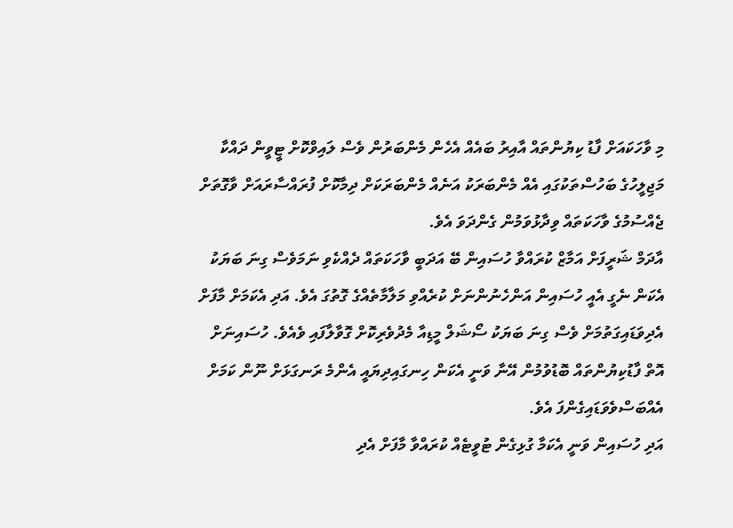މި ވާހަކައަށް ފާޑު ކިޔުންތައް އާއިރު ބައެއް އެހެން މެންބަރުން ވެސް ލައިވްކޮށް ޓީވީން ދައްކާ މަޖިލީހުގެ ބަހުސްތަކުގައި އެއް މެންބަރަކު އަނެއް މެންބަރަކަށް ދިމާކޮށް ފުރައްސާރައަށް ވާގޮތަށް ޖެއްސުމުގެ ވާހަކަތައް ވިދާޅުވަމުން ގެންދަވަ އެވެ.
އާދަމް ޝަރީފަށް އަމާޒް ކުރައްވާ ހުސައިން ބޭ އަދަބީ ވާހަކަތައް ދެއްކެވި ނަމަވެސް ގިނަ ބަޔަކު އެކަން ނެގީ އެއީ ހުސައިން އަންހެނުންނަށް ކުރެއްވި މަލާމާތެއްގެ ގޮތުގަ އެވެ. އަދި އެކަމަށް މާފަށް އެދިވަޑައިގަތުމަށް ވެސް ގިނަ ބަޔަކު ސޯޝަލް މީޑިއާ މެދުވެރިކޮށް ގޮވާލާފައި ވެއެވެ. ހުސައިނަށް އޮތް ފާޑުކިޔުންތައް ބޮޑުވުމުން އޭނާ ވަނީ އެކަން ހިނގައިދިޔައީ އެންމެ ރަނގަޅަށް ނޫން ކަމަށް އެއްބަސްވެވަޑައިގެންފަ އެވެ.
އަދި ހުސައިން ވަނީ އެކަމާ ގުޅިގެން ޓުވީޓެއް ކުރައްވާ މާފަށް އެދި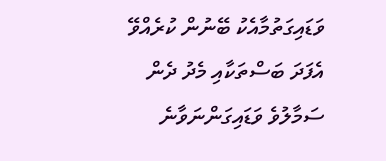ވަޑައިގަތުމާއެކު ބޭނުން ކުރެއްވޭ އެފަދަ ބަސްތަކާއި މެދު ދެން ސަމާލުވެ ވަޑައިގަންނަވާނެ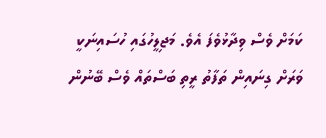ކަމަށް ވެސް ވިދާޅުވެފަ އެވެ. މަޖިލީހުގައި ހުސައިނަކީ ވަރަށް ގިނައިން ތަފާތު ރީތި ބަސްތައް ވެސް ބޭނުން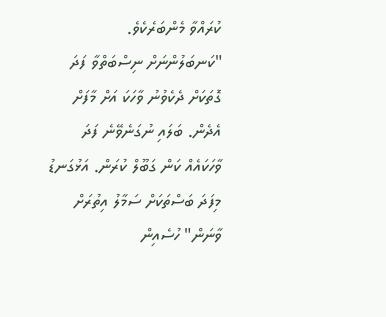ކުރައްވާ މެންބަރެކެވެ.
"ކަނބަލުންނަށް ނިސްބަތްވާ ފަދަ ގޮތަކަށް ދެކެވުނު ވާހަކަ އަށް މާފަށް އެދެން. ބަލައި ނުގަނެވޭނެ ފަދަ ވާހަކައެއް ކަން ގަބޫލް ކުރަން. އަޅުގަނޑު މިފަދަ ބަސްތަކަށް ސަމާލު އިތުރަށް ވާނަން" ހުސެއިން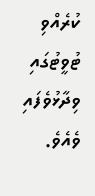ކުރެއްވި ޓުވީޓުގައި ވިދާޅުވެފައި ވެއެވެ.